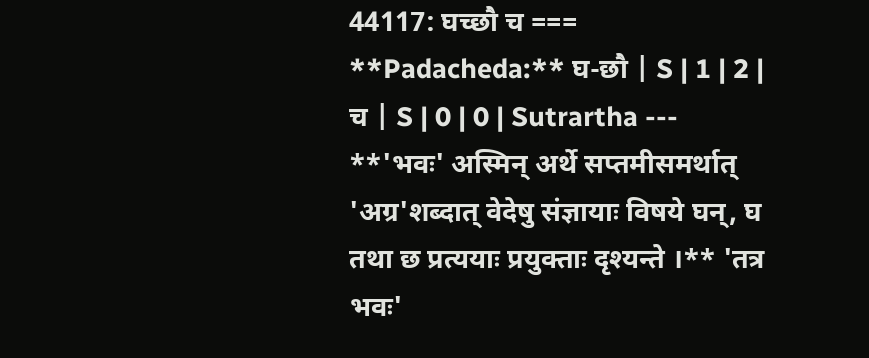44117: घच्छौ च === **Padacheda:** घ-छौ | S | 1 | 2 | च | S | 0 | 0 | Sutrartha --- **'भवः' अस्मिन् अर्थे सप्तमीसमर्थात् 'अग्र'शब्दात् वेदेषु संज्ञायाः विषये घन्, घ तथा छ प्रत्ययाः प्रयुक्ताः दृश्यन्ते ।** 'तत्र भवः'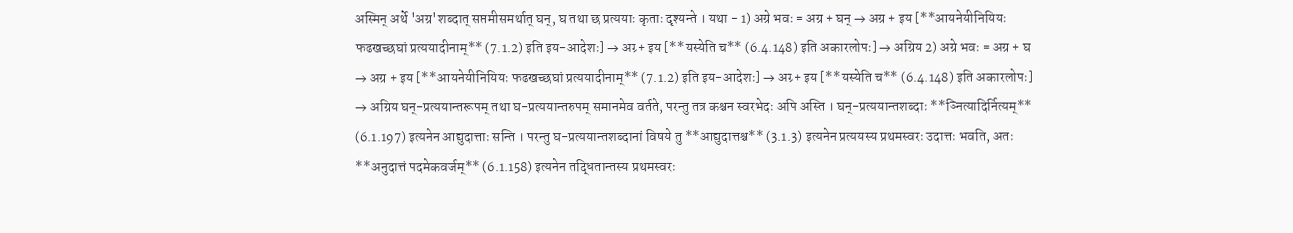अस्मिन् अर्थे 'अग्र'शब्दात् सप्तमीसमर्थात् घन्, घ तथा छ प्रत्ययाः कृताः दृश्यन्ते । यथा - 1) अग्रे भवः = अग्र + घन् → अग्र + इय [**आयनेयीनियियः फढखच्छघां प्रत्ययादीनाम्** (7.1.2) इति इय-आदेशः] → अग्र् + इय [**यस्येति च** (6.4.148) इति अकारलोपः] → अग्रिय 2) अग्रे भवः = अग्र + घ → अग्र + इय [**आयनेयीनियियः फढखच्छघां प्रत्ययादीनाम्** (7.1.2) इति इय-आदेशः] → अग्र् + इय [**यस्येति च** (6.4.148) इति अकारलोपः] → अग्रिय घन्-प्रत्ययान्तरूपम् तथा घ-प्रत्ययान्तरुपम् समानमेव वर्तते, परन्तु तत्र कश्चन स्वरभेदः अपि अस्ति । घन्-प्रत्ययान्तशब्दाः **ञ्नित्यादिर्नित्यम्** (6.1.197) इत्यनेन आद्युदात्ताः सन्ति । परन्तु घ-प्रत्ययान्तशब्दानां विषये तु **आद्युदात्तश्च** (3.1.3) इत्यनेन प्रत्ययस्य प्रथमस्वरः उदात्तः भवति, अतः **अनुदात्तं पदमेकवर्जम्** (6.1.158) इत्यनेन तद्धितान्तस्य प्रथमस्वरः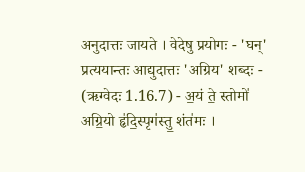अनुदात्तः जायते । वेदेषु प्रयोगः - 'घन्' प्रत्ययान्तः आद्युदात्तः 'अग्रिय' शब्दः - (ऋग्वेदः 1.16.7) - अ॒यं ते॒ स्तोमो॑ अग्रि॒यो हृ॑दि॒स्पृग॑स्तु॒ शंत॑मः ।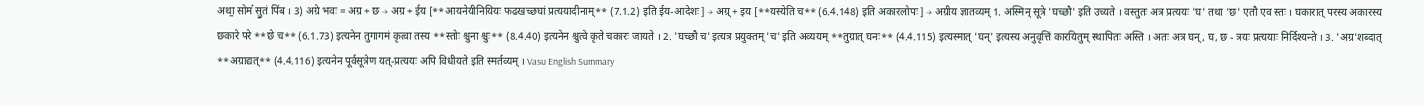अथा॒ सोमं॑ सु॒तं पि॑ब । 3) अग्रे भवः = अग्र + छ → अग्र + ईय [**आयनेयीनियियः फढखच्छघां प्रत्ययादीनाम्** (7.1.2) इति ईय-आदेशः] → अग्र् + इय [**यस्येति च** (6.4.148) इति अकारलोपः] → अग्रीय ज्ञातव्यम् 1. अस्मिन् सूत्रे 'घच्छौ' इति उच्यते । वस्तुतः अत्र प्रत्ययः 'घ' तथा 'छ' एतौ एव स्तः । घकारात् परस्य अकारस्य छकारे परे **छे च** (6.1.73) इत्यनेन तुगागमं कृत्वा तस्य **स्तोः श्चुना श्चुः** (8.4.40) इत्यनेन श्चुत्वे कृते चकारः जायते । 2. 'घच्छौ च' इत्यत्र प्रयुक्तम् 'च' इति अव्ययम् **तुग्रात् घनः** (4.4.115) इत्यस्मात् 'घन्' इत्यस्य अनुवृत्तिं कारयितुम् स्थापितः अस्ति । अतः अत्र घन्, घ, छ - त्रयः प्रत्ययाः निर्दिश्यन्ते । 3. 'अग्र'शब्दात् **अग्राद्यत्** (4.4.116) इत्यनेन पूर्वसूत्रेण यत्-प्रत्ययः अपि विधीयते इति स्मर्तव्यम् । Vasu English Summary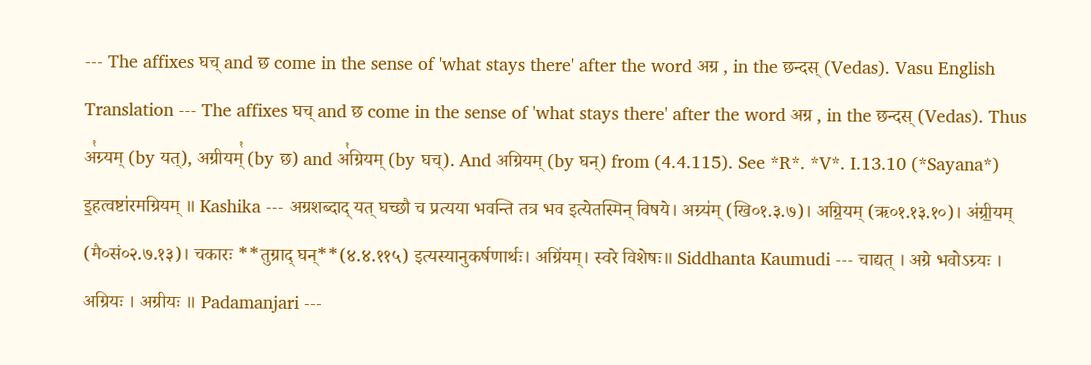--- The affixes घच् and छ come in the sense of 'what stays there' after the word अग्र , in the छन्दस् (Vedas). Vasu English Translation --- The affixes घच् and छ come in the sense of 'what stays there' after the word अग्र , in the छन्दस् (Vedas). Thus अ꣡ग्र्यम् (by यत्), अग्रीयम्꣡ (by छ) and अ꣡ग्रियम् (by घच्). And अग्रियम् (by घन्) from (4.4.115). See *R*. *V*. I.13.10 (*Sayana*) इ॒हत्वष्टा॑रमग्रियम् ॥ Kashika --- अग्रशब्दाद् यत् घच्छौ च प्रत्यया भवन्ति तत्र भव इत्येतस्मिन् विषये। अग्र्य॑म् (खि०१.३.७)। अग्रि॒यम् (ऋ०१.१३.१०)। अ॑ग्री॒यम् (मै०सं०२.७.१३)। चकारः **तुग्राद् घन्**(४.४.११५) इत्यस्यानुकर्षणार्थः। अग्रि॑यम्। स्वरे विशेषः॥ Siddhanta Kaumudi --- चाद्यत् । अग्रे भवोऽग्र्यः । अग्रियः । अग्रीयः ॥ Padamanjari ---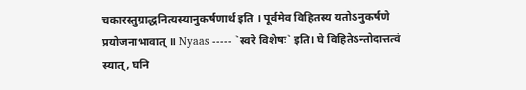चकारस्तुग्राद्धनित्यस्यानुकर्षणार्थ इति । पूर्वमेव विहितस्य यतोऽनुकर्षणे प्रयोजनाभावात् ॥ Nyaas ----- `स्वरे विशेषः` इति। घे विहितेऽन्तोदात्तत्वं स्यात्, घनि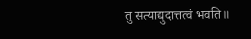तु सत्याद्युदात्तत्वं भवति॥